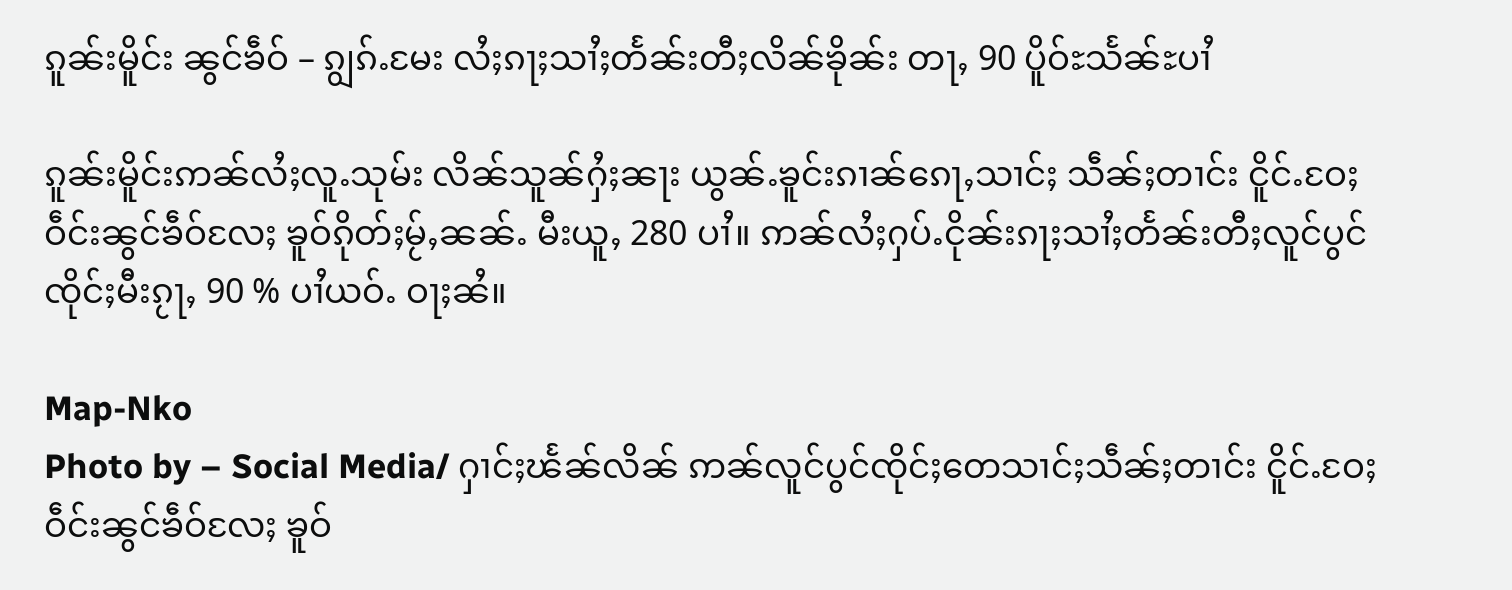ၵူၼ်းမိူင်း ၼွင်ၶဵဝ် – ၵျွၵ်ႉမႄး လႆႈၵႃႈသၢႆႈတႅၼ်းတီႈလိၼ်ၶိုၼ်း တႃႇ 90 ပိူဝ်ႊသႅၼ်ႊပၢႆ

ၵူၼ်းမိူင်းဢၼ်လႆႈလူႉသုမ်း လိၼ်သူၼ်ႁႆႈၼႃး ယွၼ်ႉၶူင်းၵၢၼ်ၵေႃႇသၢင်ႈ သဵၼ်ႈတၢင်း ငိူင်ႉဝႄႈဝဵင်းၼွင်ၶဵဝ်လႄႈ ၶူဝ်ၵိုတ်ႈမႂ်ႇၼၼ်ႉ မီးယူႇ 280 ပၢႆ။ ဢၼ်လႆႈႁပ်ႉငိုၼ်းၵႃႈသၢႆႈတႅၼ်းတီႈလူင်ပွင်ၸိုင်ႈမီးၵႂႃႇ 90 % ပၢႆယဝ်ႉ ဝႃႈၼႆ။

Map-Nko
Photo by – Social Media/ ႁၢင်ႈၽႅၼ်လိၼ် ဢၼ်လူင်ပွင်ၸိုင်ႈတေသၢင်ႈသဵၼ်ႈတၢင်း ငိူင်ႉဝႄႈဝဵင်းၼွင်ၶဵဝ်လႄႈ ၶူဝ်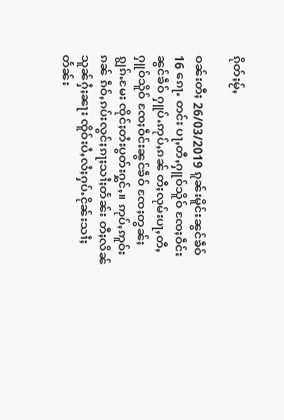ၵိုတ်ႈမႂ်ႇ

ဝၼ်းတီႈ 26/03/2019 ၵူၼ်းမိူင်းၼွင်ၶဵဝ် 16 ၵေႃႉ တင်း ပႃႇတီႇႁူဝ်သိူဝ် ၸႄႈဝဵင်းၼွင်ၶဵဝ် ႁူပ်ႉဢုပ်ႇၵၼ် တီႈလုမ်းပႃႇတီႇ ႁူဝ်သိူဝ် ၸႄႈဝဵင်းၼွင်ၶဵဝ် ၸႄႈတွၼ်ႈၵျွၵ်ႉမႄး ၸိုင်ႈတႆးပွတ်းႁွင်ႇ။ ဢုပ်ႇဢူဝ်းၵၼ် ၵဵဝ်ႇၵပ်းလွင်ႈၵႃႈသၢႆႈတႅၼ်း တီႈလိၼ် သူၼ်ႁႆႈၼႃး ၸိူဝ်းပႆႇလႆႈႁပ်ႉငိုၼ်းသၢႆႈတႅၼ်း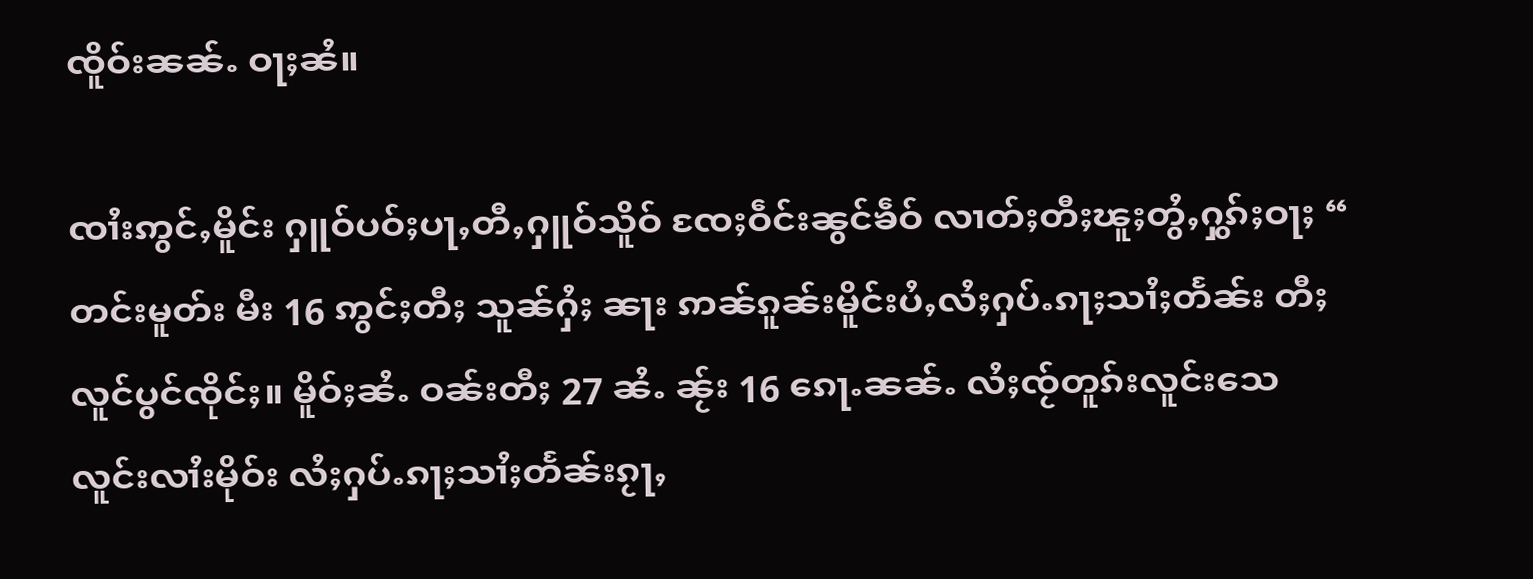ၸိူဝ်းၼၼ်ႉ ဝႃႈၼႆ။

ၸၢႆးဢွင်ႇမိူင်း ႁူဝ်ပဝ်ႈပႃႇတီႇႁူဝ်သိူဝ် ၸႄႈဝဵင်းၼွင်ၶဵဝ် လၢတ်ႈတီႈၽူႈတွႆႇႁွၵ်ႈဝႃႈ “ တင်းမူတ်း မီး 16 ဢွင်ႈတီႈ သူၼ်ႁႆႈ ၼႃး ဢၼ်ၵူၼ်းမိူင်းပႆႇလႆႈႁပ်ႉၵႃႈသၢႆႈတႅၼ်း တီႈလူင်ပွင်ၸိုင်ႈ။ မိူဝ်ႈၼႆႉ ဝၼ်းတီႈ 27 ၼႆႉ ၼႂ်း 16 ၵေႃႉၼၼ်ႉ လႆႈၸႂ်တူၵ်းလူင်းသေ လူင်းလၢႆးမိုဝ်း လႆႈႁပ်ႉၵႃႈသၢႆႈတႅၼ်းၵႂႃႇ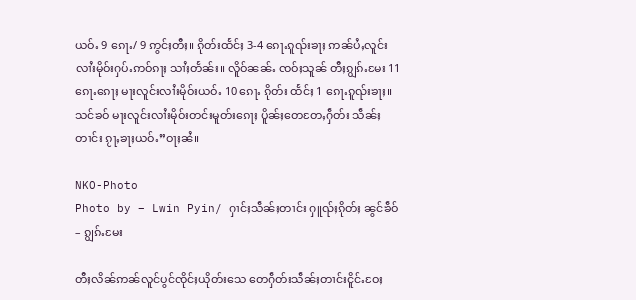ယဝ်ႉ 9 ၵေႃႉ/ 9 ဢွင်ႈတီႈ။ ၵိုတ်းထႅင်ႈ 3-4 ၵေႃႉၵူၺ်းၶႃႈ ဢၼ်ပႆႇလူင်း လၢႆးမိုဝ်းႁပ်ႉဢဝ်ၵႃႈ သၢႆႈတႅၼ်း။ လိူဝ်ၼၼ်ႉ ၸဝ်ႈသူၼ် တီႈၵျွၵ်ႉမႄး 11 ၵေႃႉၵေႃႈ မႃးလူင်းလၢႆးမိုဝ်းယဝ်ႉ 10 ၵေႃႉ ၵိုတ်း ထႅင်ႈ 1 ၵေႃႉၵူၺ်းၶႃႈ။ သင်ၶဝ် မႃးလူင်းလၢႆးမိုဝ်းတင်းမူတ်းၵေႃႈ ပိူၼ်ႈတေတႄႇႁဵတ်း သဵၼ်ႈတၢင်း ၵႂႃႇၶႃႈယဝ်ႉ”ဝႃႈၼႆ။

NKO-Photo
Photo by – Lwin Pyin/ ႁၢင်ႈသဵၼ်ႈတၢင်း ႁူၺ်ႈၵိုတ်ႈ ၼွင်ၶဵဝ် – ၵျွၵ်ႉမႄး

တီႈလိၼ်ဢၼ်လူင်ပွင်ၸိုင်ႈယိုတ်းသေ တေႁဵတ်းသဵၼ်ႈတၢင်းငိူင်ႉဝႄႈ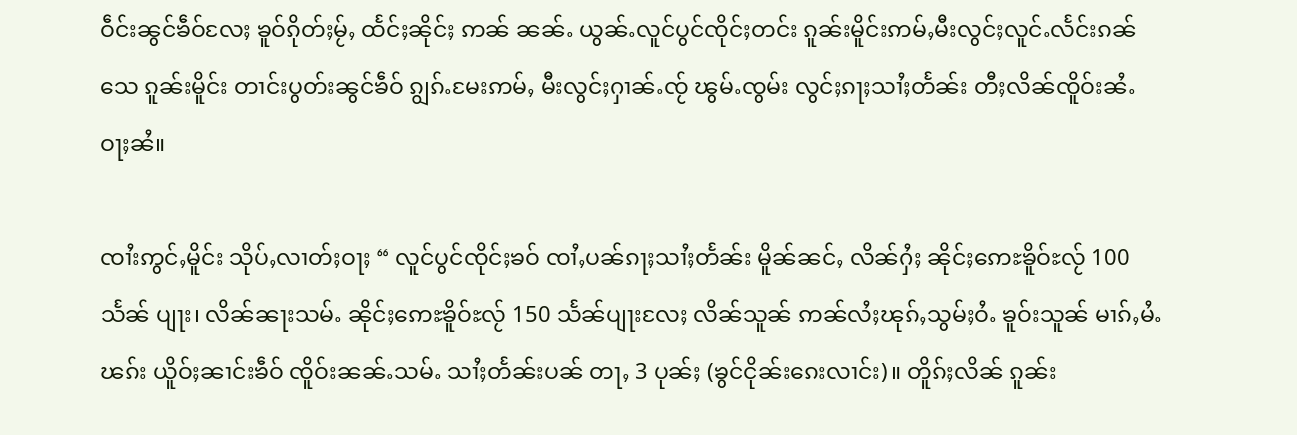ဝဵင်းၼွင်ၶဵဝ်လႄႈ ၶူဝ်ၵိုတ်ႈမႂ်ႇ ထႅင်ႈၼိုင်ႈ ဢၼ် ၼၼ်ႉ ယွၼ်ႉလူင်ပွင်ၸိုင်ႈတင်း ၵူၼ်းမိူင်းဢမ်ႇမီးလွင်ႈလူင်ႉလႅင်းၵၼ်သေ ၵူၼ်းမိူင်း တၢင်းပွတ်းၼွင်ၶဵဝ် ၵျွၵ်ႉမႄးဢမ်ႇ မီးလွင်ႈႁၢၼ်ႉၸႂ် ၽွမ်ႉၸွမ်း လွင်ႈၵႃႈသၢႆႈတႅၼ်း တီႈလိၼ်ၸိူဝ်းၼႆႉ ဝႃႈၼႆ။

ၸၢႆးဢွင်ႇမိူင်း သိုပ်ႇလၢတ်ႈဝႃႈ “ လူင်ပွင်ၸိုင်ႈၶဝ် ၸၢႆႇပၼ်ၵႃႈသၢႆႈတႅၼ်း မိူၼ်ၼင်ႇ လိၼ်ႁႆႈ ၼိုင်ႈဢေႊၶိူဝ်ႊလႂ် 100 သႅၼ် ပျႃး၊ လိၼ်ၼႃးသမ်ႉ ၼိုင်ႈဢေႊၶိူဝ်ႊလႂ် 150 သႅၼ်ပျႃးလႄႈ လိၼ်သူၼ် ဢၼ်လႆႈၽုၵ်ႇသွမ်ႈဝႆႉ ၶူဝ်းသူၼ် မၢၵ်ႇမႆႉ ၽၵ်း ယိူဝ်ႈၼၢင်းၶဵဝ် ၸိူဝ်းၼၼ်ႉသမ်ႉ သၢႆႈတႅၼ်းပၼ် တႃႇ 3 ပုၼ်ႈ (ၶွင်ငိုၼ်းၵေးလၢင်း)။ တိူၵ်ႈလိၼ် ၵူၼ်း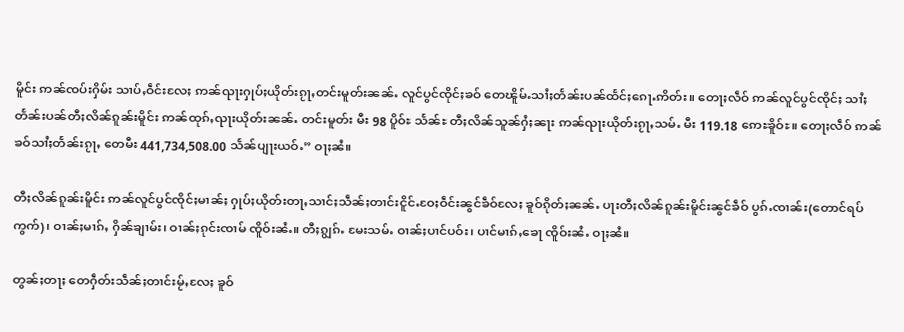မိူင်း ဢၼ်ၸပ်းႁိမ်း သၢပ်ႇဝဵင်းလႄႈ ဢၼ်ၺႃးႁုပ်ႈယိုတ်းၵႂႃႇတင်းမူတ်းၼၼ်ႉ လူင်ပွင်ၸိုင်ႈၶဝ် တေၽိူမ်ႉသၢႆႈတႅၼ်းပၼ်ထႅင်ႈၵေႃႉဢိတ်း။ တေႃႈလဵဝ် ဢၼ်လူင်ပွင်ၸိုင်ႈ သၢႆႈတႅၼ်းပၼ်တီႈလိၼ်ၵူၼ်းမိူင်း ဢၼ်ထုၵ်ႇၺႃးယိုတ်းၼၼ်ႉ တင်းမူတ်း မီး 98 ပိူဝ်ႊ သႅၼ်ႊ တီႈလိၼ်သူၼ်ႁႆႈၼႃး ဢၼ်ၺႃးယိုတ်းၵႂႃႇသမ်ႉ မီး 119.18 ဢေႊၶိူဝ်ႊ။ တေႃႈလဵဝ် ဢၼ်ၶဝ်သၢႆႈတႅၼ်းၵႂႃႇ တေမီး 441,734,508.00 သႅၼ်ပျႃးယဝ်ႉ” ဝႃႈၼႆ။

တီႈလိၼ်ၵူၼ်းမိူင်း ဢၼ်လူင်ပွင်ၸိုင်ႈမၢၼ်ႈ ႁုပ်ႈယိုတ်းတႃႇသၢင်ႈသဵၼ်ႈတၢင်းငိူင်ႉဝႄႈဝဵင်းၼွင်ၶဵဝ်လႄႈ ၶူဝ်ၵိုတ်ႈၼၼ်ႉ ပႃးတီႈလိၼ်ၵူၼ်းမိူင်းၼွင်ၶဵဝ် ပွၵ်ႉၸၢၼ်း(တောင်ရပ်ကွက်)၊ ဝၢၼ်ႈမၢၵ်ႇ ႁိၼ်ၶျၢမ်း၊ ဝၢၼ်ႈၵုင်းၸၢမ် ၸိူဝ်းၼႆႉ။ တီႈၵျွၵ်ႉ မႄးသမ်ႉ ဝၢၼ်ႈပၢင်ပဝ်း၊ ပၢင်မၢၵ်ႇၶေႃ ၸိူဝ်းၼႆႉ ဝႃႈၼႆ။

တွၼ်ႈတႃႈ တေႁဵတ်းသဵၼ်ႈတၢင်းမႂ်ႇလႄႈ ၶူဝ်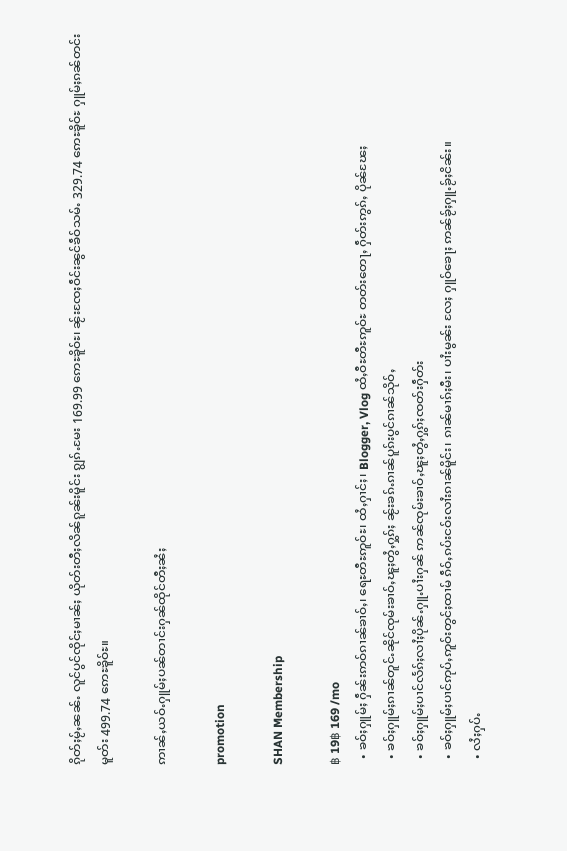ၵိုတ်ႈမႂ်ႇၼၼ်ႉ လူင်ပွင်ၸိုင်ႈမၢၼ်ႈ ယိုတ်းတီႈလိၼ်ၵူၼ်းမိူင်း ၵျွၵ်ႉမႄး 169.99 ဢေႊၶိူဝ်ႊ၊ ၼႂ်းၸႄႈဝဵင်းၼွင်ၶဵဝ်သမ်ႉ 329.74 ဢေႊၶိူဝ်ႊ ႁူမ်ႈၵၼ်တင်းမူတ်း 499.74 ဢေႊၶိူဝ်ႊ။

ဢၢၼ်ႇယဝ်ႉႁူမ်ႈပၼ်တၢင်းႁၼ်ထိုင်တီႈၼႆႈ

promotion

SHAN Membership

฿ 19฿ 169 /mo
  • ၶဝ်ႈႁူမ်ႈ ႁဵၼ်းဢဝ်ၵၢၼ်ၶၢဝ်ႇ၊ ရေႊတီႊဢူဝ်ႊ၊ ထႆႇႁၢင်ႈ၊ Blogger, Vlog ထႆႇဝီႊတီႊဢူဝ်ႊ တတ်းတေႃႇ ႁဵတ်းဢွၵ်ႇ ပိုၼ်ၽႄႈ
  • ၶဝ်ႈႁူမ်ႈၵၢၼ်တူင်ႉၼိုင်ၸုမ်းၶၢဝ်ႇၽူႈတွႆႇႁွၵ်ႈ ၼႂ်းၶၵ်ႉၵၢၼ်ပူၵ်းပွင်ၵၢၼ်သိုဝ်ႇ
  • ၶဝ်ႈႁူမ်ႈပၢင်လႅၵ်ႈလၢႆႈပိုၼ်ႉႁူႉပၢႆးႁၼ် ဢၼ်ၸုမ်းၶၢဝ်ႇၽူႈတွႆႇႁွၵ်ႈၸတ်းႁဵတ်း
  • ၶဝ်ႈႁူမ်ႈပၢင်ဢုပ်ႇဢူဝ်းတွင်ႈထၢမ် ၵဵဝ်ႇၵပ်းငဝ်းလၢႆးၵၢၼ်မိူင်း၊ ၵၢၼ်မၢၵ်ႈမီး၊ ပၢႆးမွၼ်း လႄႈ ႁူဝ်ၶေႃႈ ဢၼ်ၶႂ်ႈႁူႉၶႂ်ႈငိၼ်း။
  • လႆႈႁပ်ႉ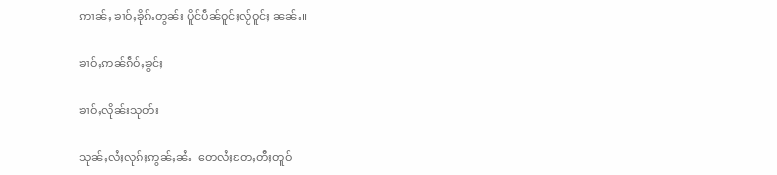ဢၢၼ်ႇ ၶၢဝ်ႇၶိုၵ်ႉတွၼ်း ပိူင်ပဵၼ်ဝူင်ႈလႂ်ဝူင်ႈ ၼၼ်ႉ။

ၶၢဝ်ႇဢၼ်ၵဵဝ်ႇၶွင်ႈ

ၶၢဝ်ႇလိုၼ်းသုတ်း

သုၼ်ႇလႆႈလုၵ်ႈဢွၼ်ႇၼႆႉ  တေလႆႈတႄႇတီႈတူဝ်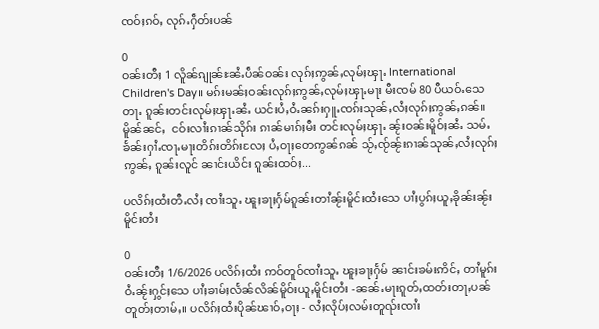ၸဝ်ႈၵဝ်ႇ လုၵ်ႉႁဵတ်းပၼ်

0
ဝၼ်းတီႈ 1 လိူၼ်ၵျုၼ်ႊၼႆႉပဵၼ်ဝၼ်း လုၵ်ႈဢွၼ်ႇလုမ်ႈၾႃႉ International Children's Day။ မၵ်းမၼ်ႈဝၼ်းလုၵ်ႈဢွၼ်ႇလုမ်ႈၾႃႉမႃး မီးၸမ် 80 ပီယဝ်ႉသေတႃႉ ၵူၼ်းတင်းလုမ်ႈၾႃႉၼႆႉ ယင်းပႆႇဝႆႉၼၵ်းႁူႉၸၵ်းသုၼ်ႇလႆႈလုၵ်ႈဢွၼ်ႇၵၼ်။ မိူၼ်ၼင်ႇ  ငဝ်းလၢႆးၵၢၼ်သိုၵ်း ၵၢၼ်မၢၵ်ႈမီး တင်းလုမ်ႈၾႃႉ ၼႂ်းဝၼ်းမိူဝ်ႈၼႆႉ သမ်ႉၶႅၼ်းႁၢႆႉၸႃႉမႃးတိၵ်းတိၵ်းလႄႈ ပႆႇဝႃႈတေဢွၼ်ၵၼ် သႂ်ႇၸႂ်ၼႂ်းၵၢၼ်သုၼ်ႇလႆႈလုၵ်ႈဢွၼ်ႇ ၵူၼ်းလူင် ၼၢင်းယိင်း ၵူၼ်းထဝ်ႈ...

ပလိၵ်ႈထႆးတီႉလႆႈ ၸၢႆးသူႉ ၽူႈၶႃႈႁႅမ်ၵူၼ်းတၢႆၼႂ်းမိူင်းထႆးသေ ပၢႆႈပွၵ်ႈယူႇၶိုၼ်းၼႂ်းမိူင်းတႆး

0
ဝၼ်းတီႈ 1/6/2026 ပလိၵ်ႈထႆး ဢဝ်တူဝ်ၸၢႆးသူႉ ၽူႈၶႃႈႁႅမ် ၼၢင်းၶမ်းဢိင်ႇ တၢႆမူၵ်းဝႆႉၼႂ်းႁွင်ႈသေ ပၢႆႈၶၢမ်ႈလႅၼ်လိၼ်မိူဝ်းယူႇမိူင်းတႆး -ၼၼ်ႉမႃးၵူတ်ႇထတ်းတႃႇပၼ်တူတ်ႈတၢမ်ႇ။ ပလိၵ်ႈထႆးပိုၼ်ၽၢဝ်ႇဝႃႈ - လႆႈလိုပ်ႈလမ်းတူၺ်းၸၢႆး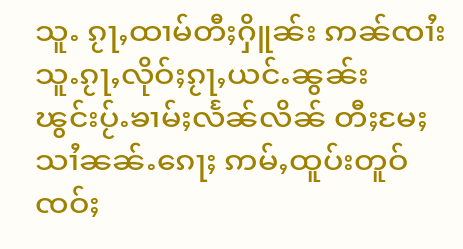သူႉ ၵႂႃႇထၢမ်တီႈႁိူၼ်း ဢၼ်ၸၢႆးသူႉၵႂႃႇလိုဝ်ႈၵႂႃႇယင်ႉၼွၼ်း ၽွင်းပႂ်ႉၶၢမ်ႈလႅၼ်လိၼ် တီႈမႄႈသၢႆၼၼ်ႉၵေႃႈ ဢမ်ႇထူပ်းတူဝ်ၸဝ်ႈ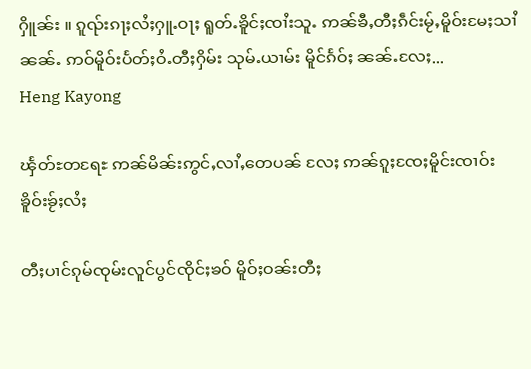ႁိူၼ်း ။ ၵူၺ်းၵႃႈလႆႈႁူႉဝႃႈ ရူတ်ႉၶိူင်ႈၸၢႆးသူႉ ဢၼ်ၶီႇတီႈၵဵင်းမႂ်ႇမိူဝ်းမႄႈသၢႆၼၼ်ႉ ဢဝ်မိူဝ်းပႅတ်ႈဝႆႉတီႈႁိမ်း သုမ်ႉယၢမ်း မိူင်ၵႅဝ်ႈ ၼၼ်ႉလႄႈ...
Heng Kayong

ၾႅတ်ႊတရႄႊ ဢၼ်မိၼ်းဢွင်ႇလၢႆႇတေပၼ် လႄႈ ဢၼ်ၵူႈၸႄႈမိူင်းၸၢဝ်းၶိူဝ်းၶႂ်ႈလႆႈ

တီႈပၢင်ၵုမ်ၸုမ်းလူင်ပွင်ၸိုင်ႈၶဝ် မိူဝ်ႈဝၼ်းတီႈ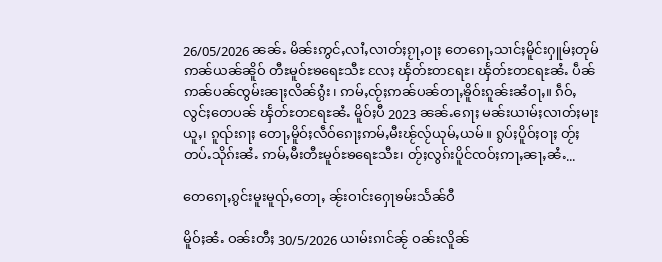26/05/2026 ၼၼ်ႉ မိၼ်းဢွင်ႇလၢႆႇလၢတ်ႈၵႂႃႇဝႃႈ တေၵေႃႇသၢင်ႈမိူင်းႁူမ်ႈတုမ်ဢၼ်ယၼ်ၼိူဝ် တီႊမူဝ်ႊၶရေႊသီႊ လႄႈ ၾႅတ်ႊတရႄႊ၊ ၾႅတ်ႊတရႄႊၼႆႉ ပဵၼ်ဢၼ်ပၼ်ၸွမ်းၼႃႈလိၼ်ၵွႆး၊ ဢမ်ႇၸႂ်ႈဢၼ်ပၼ်တႃႇၶိူဝ်းၵူၼ်းၼႆဝႃႇ။ ၵဵဝ်ႇလွင်ႈတေပၼ် ၾႅတ်ႊတရႄႊၼႆႉ မိူဝ်ႈပီ 2023 ၼၼ်ႉၵေႃႈ မၼ်းယၢမ်ႈလၢတ်ႈမႃးယူႇ၊ ၵူၺ်းၵႃႈ တေႃႇမိူဝ်ႈလဵဝ်ၵေႃႈဢမ်ႇမီးၽႂ်လႂ်ယုမ်ႇယမ်။ ၵွပ်ႈပိူဝ်ႈဝႃႈ တႂ်ႈတပ်ႉသိုၵ်းၼႆႉ ဢမ်ႇမီးတီႊမူဝ်ႊၶရေႊသီႊ၊ တႂ်ႈလွၵ်းပိူင်ၸဝ်ႈဢႃႇၼႃႇၼႆႉ...

တေၵေႃႇၵွင်းမူးမူၺ်ႇတေႃႇ ၼႂ်းဝၢင်းႁေႃၶမ်းသႅၼ်ဝီ

မိူဝ်ႈၼႆႉ ဝၼ်းတီႈ 30/5/2026 ယၢမ်းၵၢင်ၼႂ် ဝၼ်းလိူၼ်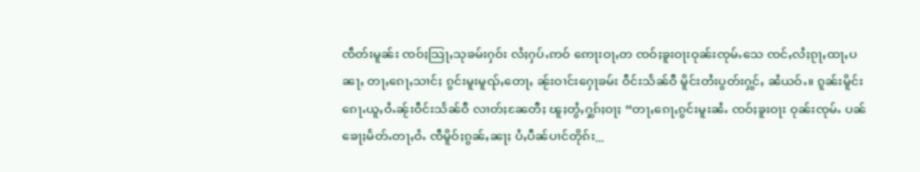ၸဵတ်းမူၼ်း ၸဝ်ႈသြႃႇသုၶမ်းႁဝ်း လႆႈႁပ်ႉဢဝ် ဢေႃးဝႃႇတ ၸဝ်ႈၶူးဝႃးဝုၼ်းၸုမ်ႉသေ ၸင်ႇလႆႈၵႂႃႇထႃႇပၼႃႇ တႃႇၵေႃႇသၢင်ႈ ၵွင်းမူးမူၺ်ႇတေႃႇ ၼႂ်းဝၢင်းႁေႃၶမ်း ဝဵင်းသႅၼ်ဝီ မိူင်းတႆးပွတ်းႁွင်ႇ ၼႆယဝ်ႉ။ ၵူၼ်းမိူင်းၵေႃႉယူႇဝႆႉၼႂ်းဝဵင်းသႅၼ်ဝီ လၢတ်ႈၼႄတီႈ ၽူႈတွႆႇႁွၵ်ႈဝႃႈ “တႃႇၵေႃႇၵွင်းမူးၼႆႉ ၸဝ်ႈၶူးဝႃး ဝုၼ်းၸုမ်ႉ ပၼ်ၶေႃႈမႅတ်ႉတႃႇဝႆႉ ၸဵမိူဝ်ႈၵွၼ်ႇၼႃႈ ပႆႇပဵၼ်ပၢင်တိုၵ်း...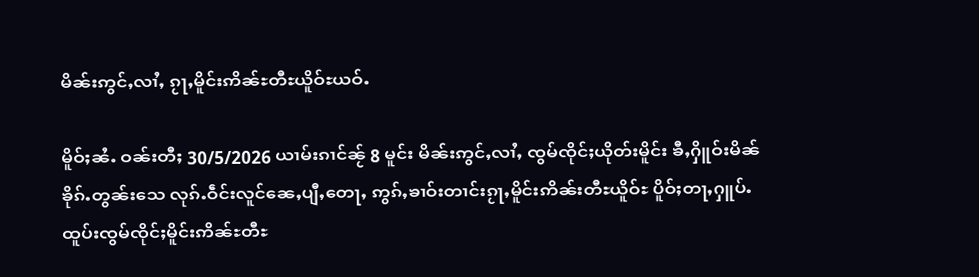မိၼ်းဢွင်ႇလၢႆႇ ၵႂႃႇမိူင်းဢိၼ်ႊတီႊယိူဝ်ႊယဝ်ႉ

မိူဝ်ႈၼႆႉ ဝၼ်းတီႈ 30/5/2026 ယၢမ်းၵၢင်ၼႂ် 8 မူင်း မိၼ်းဢွင်ႇလၢႆႇ ၸွမ်ၸိုင်ႈယိုတ်းမိူင်း ၶီႇႁိူဝ်းမိၼ်ၶိုၵ်ႉတွၼ်းသေ လုၵ်ႉဝဵင်းလူင်ၼေႇပျီႇတေႃႇ ဢွၵ်ႇၶၢဝ်းတၢင်းၵႂႃႇမိူင်းဢိၼ်းတီႊယိူဝ်ႊ ပိူဝ်ႈတႃႇႁူပ်ႉထူပ်းၸွမ်ၸိုင်ႈမိူင်းဢိၼ်ႊတီႊ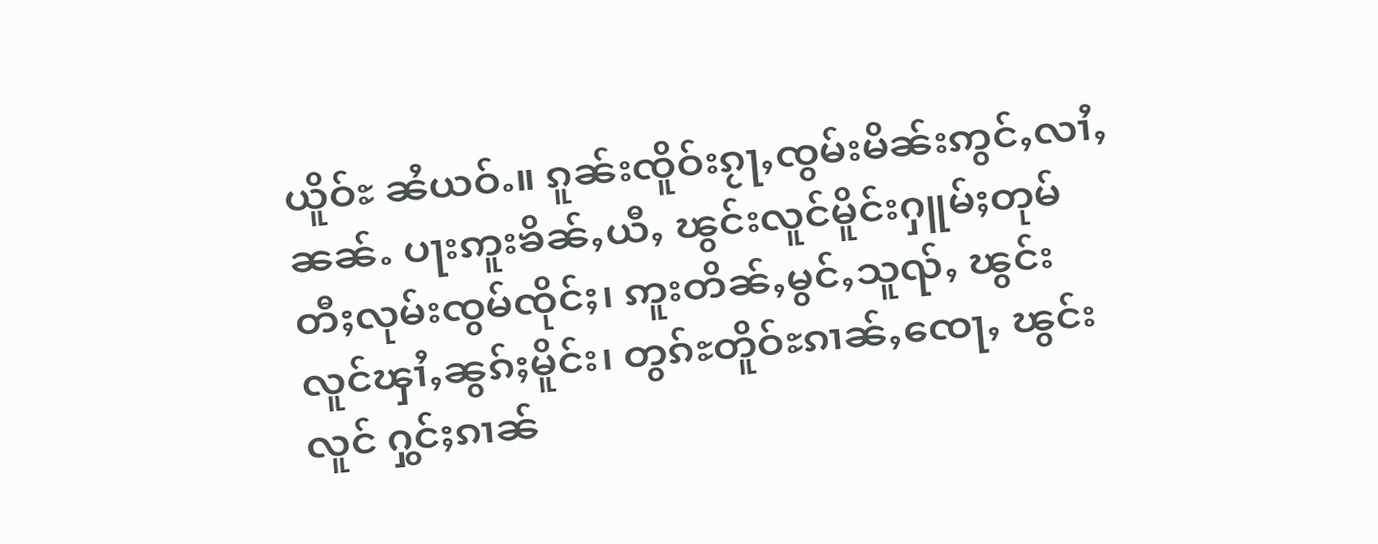ယိူဝ်ႊ ၼႆယဝ်ႉ။ ၵူၼ်းၸိူဝ်းၵႂႃႇၸွမ်းမိၼ်းဢွင်ႇလၢႆႇၼၼ်ႉ ပႃးဢူးၶိၼ်ႇယီႇ ၽွင်းလူင်မိူင်းႁူမ်ႈတုမ် တီႈလုမ်းၸွမ်ၸိုင်ႈ၊ ဢူးတိၼ်ႇမွင်ႇသူၺ်ႇ ၽွင်းလူင်ၾၢႆႇၼွၵ်ႈမိူင်း၊ တွၵ်ႊတိူဝ်ႊၵၢၼ်ႇၸေႃႇ ၽွင်း လူင် ႁွင်ႈၵၢၼ်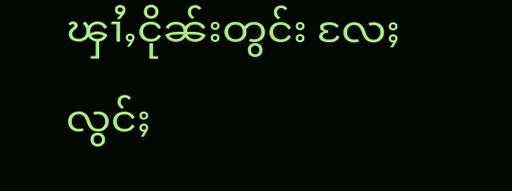ၾၢႆႇငိုၼ်းတွင်း လႄႈ လွင်ႈ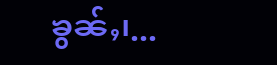ၶွၼ်ႇ၊...